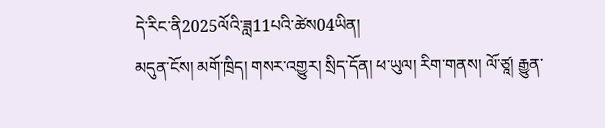དེ་རིང་ནི2025ལོའི་ཟླ11པའི་ཚེས04ཡིན།
མདུན་ངོས། མགོ་ཁྲིད། གསར་འགྱུར། སྲིད་དོན། ཕ་ཡུལ། རིག་གནས། ལོ་ཙཱ། རྒྱུན་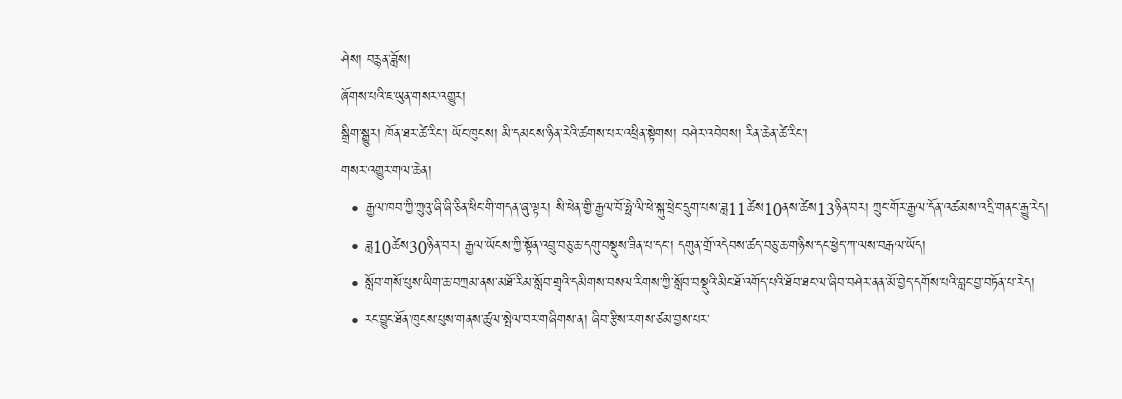ཤེས། བརྙན་ཟློས།
ཞོགས་པའི་ཇ་ཡུན་གསར་འགྱུར།
སྒྲིག་སྒྱུར། ཁོན་ཐར་ཚེ་རིང་། ཡོང་ཁུངས། མི་དམངས་ཉིན་རེའི་ཚགས་པར་འཕྲིན་སྟེགས། བཤེར་འབེབས། རིན་ཆེན་ཚེ་རིང་།
གསར་འགྱུར་གལ་ཆེན།
  • རྒྱལ་ཁབ་ཀྱི་ཀྲུའུ་ཞི་ཞི་ཅིན་ཕིང་གི་གདན་ཞུ་ལྟར། སི་ཕེན་གྱི་རྒྱལ་བོ་ཧྥེ་ལི་ཕེ་སྐུ་ཕྲེང་དྲུག་པས་ཟླ11ཚེས10ནས་ཚེས13ཉིན་བར། ཀྲུང་གོར་རྒྱལ་དོན་འཚམས་འདྲི་གནང་རྒྱུ་རེད།
  • ཟླ10ཚེས30ཉིན་བར། རྒྱལ་ཡོངས་ཀྱི་སྟོན་འབྲུ་བཅུ་ཆ་དགུ་བསྡུས་ཟིན་པ་དང་། དགུན་གྲོ་འདེབས་ཚད་བཅུ་ཆ་གཉིས་དང་ཕྱེད་ཀ་ལས་བརྒལ་ཡོད།
  • སློབ་གསོ་པུས་ཡིག་ཆ་བཀྲམ་ནས་མཐོ་རིམ་སློབ་གྲྭའི་དམིགས་བསལ་རིགས་ཀྱི་སློབ་བསྡུའི་མིང་ཐོ་འགོད་པའི་ཐོབ་ཐང་ལ་ཞིབ་བཤེར་ནན་མོ་བྱེད་དགོས་པའི་བླང་བྱ་བཏོན་པ་རེད།
  • རང་བྱུང་ཐོན་ཁུངས་པུས་གནས་ཚུལ་སྤེལ་བར་གཞིགས་ན། ཞིབ་རྩིས་རགས་ཙམ་བྱས་པར་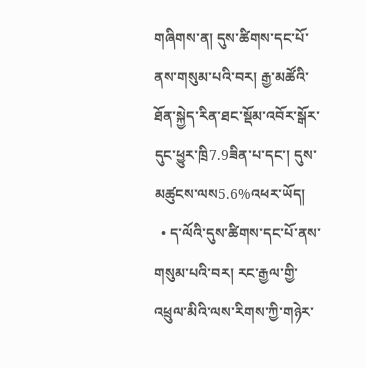གཞིགས་ན། དུས་ཚིགས་དང་པོ་ནས་གསུམ་པའི་བར། རྒྱ་མཚོའི་ཐོན་སྐྱེད་རིན་ཐང་སྡོམ་འབོར་སྒོར་དུང་ཕྱུར་ཁྲི7.9ཟིན་པ་དང་། དུས་མཚུངས་ལས5.6%འཕར་ཡོད།
  • ད་ལོའི་དུས་ཚིགས་དང་པོ་ནས་གསུམ་པའི་བར། རང་རྒྱལ་གྱི་འཕྲུལ་མིའི་ལས་རིགས་ཀྱི་གཉེར་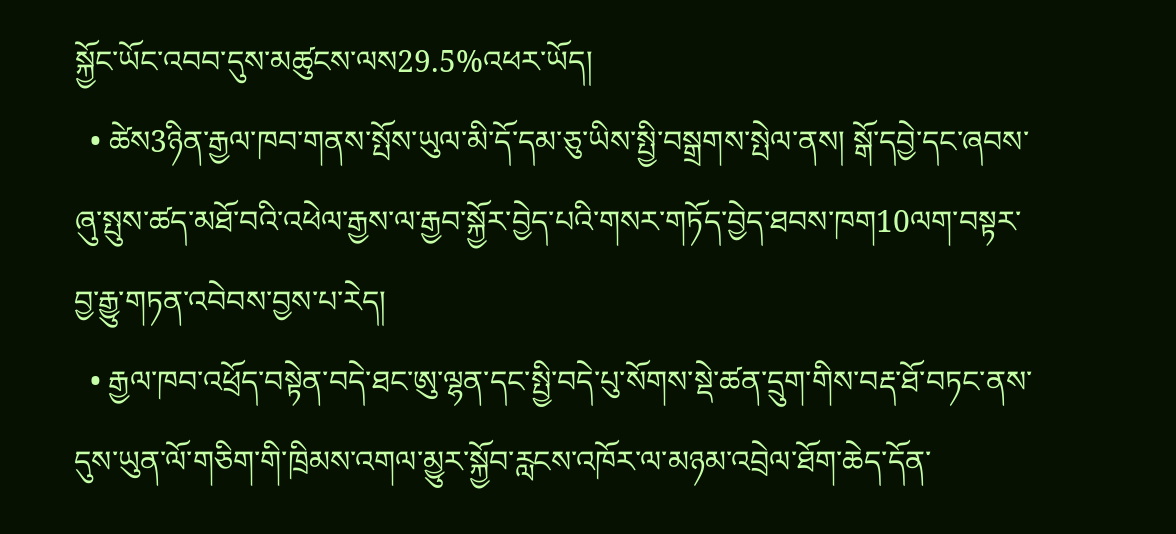སྐྱོང་ཡོང་འབབ་དུས་མཚུངས་ལས29.5%འཕར་ཡོད།
  • ཚེས3ཉིན་རྒྱལ་ཁབ་གནས་སྤོས་ཡུལ་མི་དོ་དམ་ཅུ་ཡིས་སྤྱི་བསྒྲགས་སྤེལ་ནས། སྒོ་དབྱེ་དང་ཞབས་ཞུ་སྤུས་ཚད་མཐོ་བའི་འཕེལ་རྒྱས་ལ་རྒྱབ་སྐྱོར་བྱེད་པའི་གསར་གཏོད་བྱེད་ཐབས་ཁག10ལག་བསྟར་བྱ་རྒྱུ་གཏན་འབེབས་བྱས་པ་རེད།
  • རྒྱལ་ཁབ་འཕྲོད་བསྟེན་བདེ་ཐང་ཨུ་ལྷན་དང་སྤྱི་བདེ་པུ་སོགས་སྡེ་ཚན་དྲུག་གིས་བརྡ་ཐོ་བཏང་ནས་དུས་ཡུན་ལོ་གཅིག་གི་ཁྲིམས་འགལ་མྱུར་སྐྱོབ་རླངས་འཁོར་ལ་མཉམ་འབྲེལ་ཐོག་ཆེད་དོན་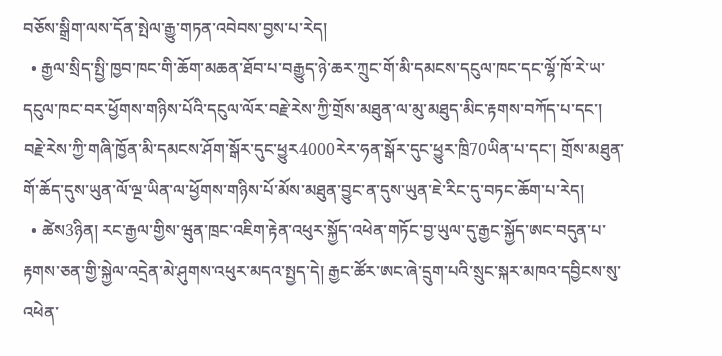བཅོས་སྒྲིག་ལས་དོན་སྤེལ་རྒྱུ་གཏན་འབེབས་བྱས་པ་རེད།
  • རྒྱལ་སྲིད་སྤྱི་ཁྱབ་ཁང་གི་ཆོག་མཆན་ཐོབ་པ་བརྒྱུད་ཉེ་ཆར་ཀྲུང་གོ་མི་དམངས་དངུལ་ཁང་དང་ལྷོ་ཁོ་རེ་ཡ་དངུལ་ཁང་བར་ཕྱོགས་གཉིས་པོའི་དངུལ་ལོར་བརྗེ་རེས་ཀྱི་གྲོས་མཐུན་ལ་མུ་མཐུད་མིང་རྟགས་བཀོད་པ་དང་། བརྗེ་རེས་ཀྱི་གཞི་ཁྱོན་མི་དམངས་ཤོག་སྒོར་དུང་ཕྱུར4000རེར་ཧན་སྒོར་དུང་ཕྱུར་ཁྲི70ཡིན་པ་དང་། གྲོས་མཐུན་གོ་ཆོད་དུས་ཡུན་ལོ་ལྔ་ཡིན་ལ་ཕྱོགས་གཉིས་པོ་མོས་མཐུན་བྱུང་ན་དུས་ཡུན་ཇེ་རིང་དུ་བཏང་ཆོག་པ་རེད།
  • ཚེས3ཉིན། རང་རྒྱལ་གྱིས་ཝུན་ཁྲང་འཇིག་རྟེན་འཕུར་སྐྱོད་འཕེན་གཏོང་བྱ་ཡུལ་དུ་རྒྱང་སྐྱོད་ཨང་བདུན་པ་རྟགས་ཅན་གྱི་སྐྱེལ་འདྲེན་མེ་ཤུགས་འཕུར་མདའ་སྤྱད་དེ། རྒྱང་ཚོར་ཨང་ཞེ་དྲུག་པའི་སྲུང་སྐར་མཁའ་དབྱིངས་སུ་འཕེན་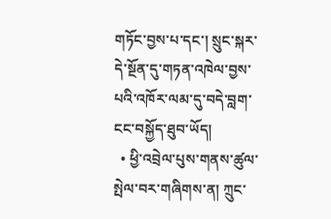གཏོང་བྱས་པ་དང་། སྲུང་སྐར་དེ་སྔོན་དུ་གཏན་འཁེལ་བྱས་པའི་འཁོར་ལམ་དུ་བདེ་བླག་ངང་བསྐྱོད་ཐུབ་ཡོད།
  • ཕྱི་འབྲེལ་པུས་གནས་ཚུལ་སྤེལ་བར་གཞིགས་ན། ཀྲུང་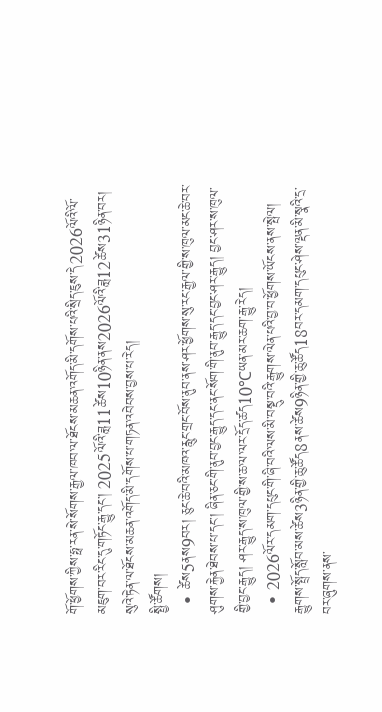གོ་ཕྱོགས་ཀྱིས་ཧྥ་རན་སེ་སོགས་རྒྱལ་ཁབ་ལ་ཐོངས་མཆན་འགོད་མི་དགོས་པའི་སྲིད་ཇུས་དེ2026ལོའི་ལོ་མཇུག་བར་རིང་དུ་གཏོང་རྒྱུ་དང་། 2025ལོའི་ཟླ11ཚེས10ཉིན་ནས2026ལོའི་ཟླ12ཚེས31ཉིན་བར། སུའེ་ཏེན་ལ་ཐོངས་མཆན་འགོད་མི་དགོས་པ་གཏན་འབེབས་བྱས་པ་རེད།
སྤྱི་ཚོགས།
  • ཚེས5ནས9བར། ཅུང་ཆེ་བའི་མཁའ་རླུང་གྲང་བོས་ནུབ་ནས་ཤར་ཕྱོགས་སུ་རང་རྒྱལ་གྱི་ས་ཁུལ་མང་ཆེ་བར་ཤུགས་རྐྱེན་ཐེབས་པ་དང་། ཞིན་ཅང་གི་ནུབ་བྱང་རྒྱུད་དང་ནང་སོག་གི་ནུབ་རྒྱུད་དང་བྱང་ཤར་རྒྱུད། བྱང་ཤར་ས་ཁུལ་གྱི་བྱང་རྒྱུད། ཤར་རྒྱུད་ས་ཁུལ་གྱི་ས་ཆ་ལ་ལར་དྲོད་ཚད10℃ཡན་མར་ཆག་རྒྱུ་རེད།
  • 2026ལོར་དམག་དཔུང་གི་ཞི་བའི་ལས་མི་བསྡུ་བའི་རྒྱུགས་ལེན་པའི་བྱ་བ་ཕྱོགས་ཡོངས་ནས་སྤེལ། རྒྱུགས་སྤྲོད་སློབ་མས་ཚེས3ཉིན་གྱི་ཆུ་ཚོད8ནས་ཚེས9ཉིན་གྱི་ཆུ་ཚོད18བར་དམག་དཔུང་ཤེས་ལྡན་མི་སྣའི་དྲ་བར་ཞུགས་ནས་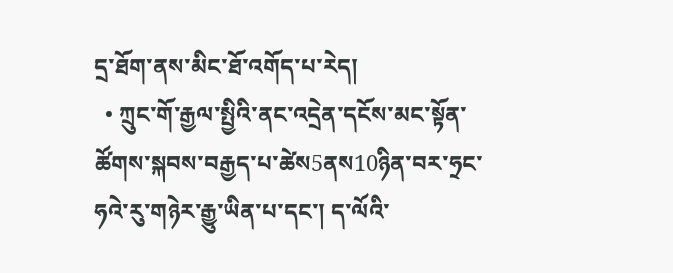དྲ་ཐོག་ནས་མིང་ཐོ་འགོད་པ་རེད།
  • ཀྲུང་གོ་རྒྱལ་སྤྱིའི་ནང་འདྲེན་དངོས་མང་སྟོན་ཚོགས་སྐབས་བརྒྱད་པ་ཚེས5ནས10ཉིན་བར་ཧྲང་ཧའེ་རུ་གཉེར་རྒྱུ་ཡིན་པ་དང་། ད་ལོའི་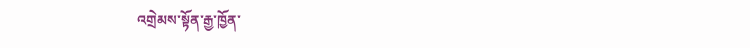འགྲེམས་སྟོན་རྒྱ་ཁྱོན་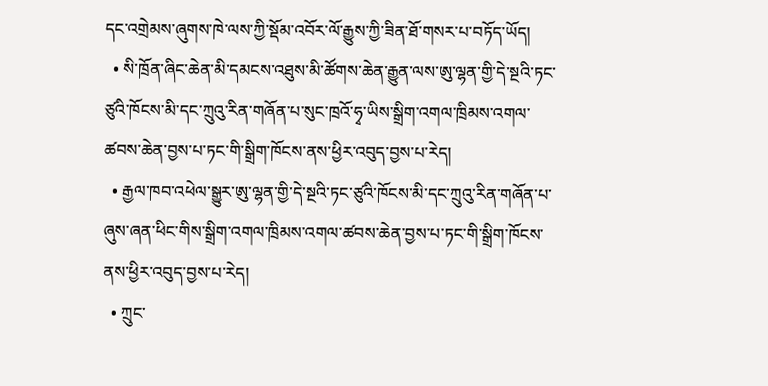དང་འགྲེམས་ཞུགས་ཁེ་ལས་ཀྱི་སྡོམ་འབོར་ལོ་རྒྱུས་ཀྱི་ཟིན་ཐོ་གསར་པ་བཏོད་ཡོད།
  • སི་ཁྲོན་ཞིང་ཆེན་མི་དམངས་འཐུས་མི་ཚོགས་ཆེན་རྒྱུན་ལས་ཨུ་ལྷན་གྱི་དེ་སྔའི་ཏང་ཙུའི་ཁོངས་མི་དང་ཀྲུའུ་རིན་གཞོན་པ་སུང་ཁྲའོ་ཧྭ་ཡིས་སྒྲིག་འགལ་ཁྲིམས་འགལ་ཚབས་ཆེན་བྱས་པ་ཏང་གི་སྒྲིག་ཁོངས་ནས་ཕྱིར་འབུད་བྱས་པ་རེད།
  • རྒྱལ་ཁབ་འཕེལ་སྒྱུར་ཨུ་ལྷན་གྱི་དེ་སྔའི་ཏང་ཙུའི་ཁོངས་མི་དང་ཀྲུའུ་རིན་གཞོན་པ་ཞུས་ཞན་ཕིང་གིས་སྒྲིག་འགལ་ཁྲིམས་འགལ་ཚབས་ཆེན་བྱས་པ་ཏང་གི་སྒྲིག་ཁོངས་ནས་ཕྱིར་འབུད་བྱས་པ་རེད།
  • ཀྲུང་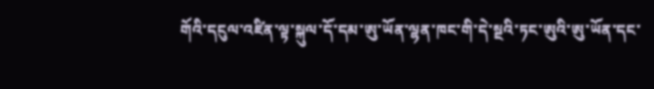གོའི་དངུལ་འཛིན་ལྟ་སྐུལ་དོ་དམ་ཨུ་ཡོན་ལྷན་ཁང་གི་དེ་སྔའི་ཏང་ཨུའི་ཨུ་ཡོན་དང་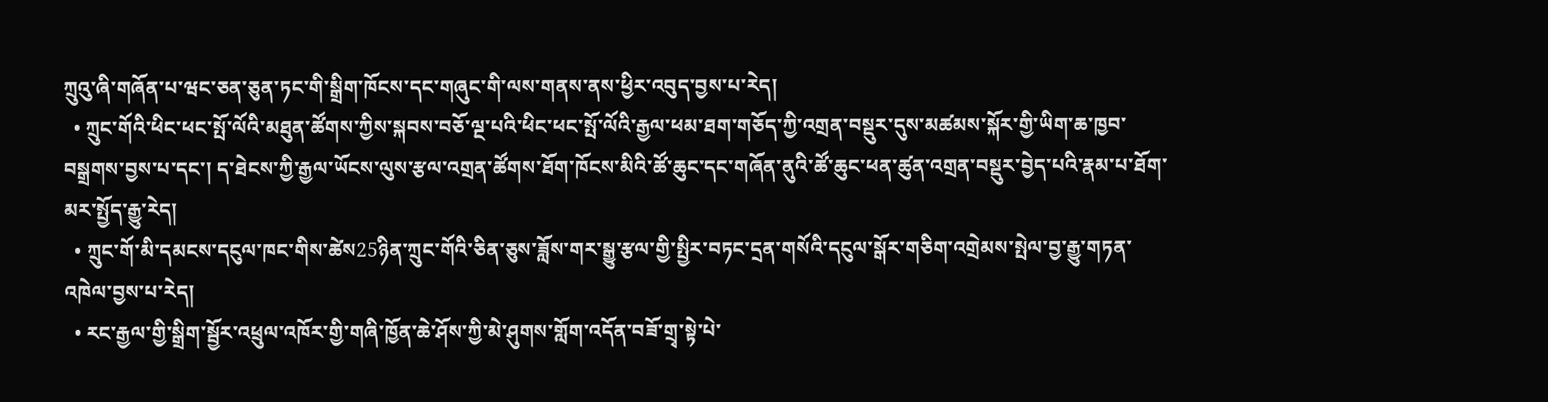ཀྲུའུ་ཞི་གཞོན་པ་ཝང་ཅན་ཅུན་ཏང་གི་སྒྲིག་ཁོངས་དང་གཞུང་གི་ལས་གནས་ནས་ཕྱིར་འབུད་བྱས་པ་རེད།
  • ཀྲུང་གོའི་ཕིང་ཕང་སྤོ་ལོའི་མཐུན་ཚོགས་ཀྱིས་སྐབས་བཅོ་ལྔ་པའི་ཕིང་ཕང་སྤོ་ལོའི་རྒྱལ་ཕམ་ཐག་གཅོད་ཀྱི་འགྲན་བསྡུར་དུས་མཚམས་སྐོར་གྱི་ཡིག་ཆ་ཁྱབ་བསྒྲགས་བྱས་པ་དང་། ད་ཐེངས་ཀྱི་རྒྱལ་ཡོངས་ལུས་རྩལ་འགྲན་ཚོགས་ཐོག་ཁོངས་མིའི་ཚོ་ཆུང་དང་གཞོན་ནུའི་ཚོ་ཆུང་ཕན་ཚུན་འགྲན་བསྡུར་བྱེད་པའི་རྣམ་པ་ཐོག་མར་སྤྱོད་རྒྱུ་རེད།
  • ཀྲུང་གོ་མི་དམངས་དངུལ་ཁང་གིས་ཚེས25ཉིན་ཀྲུང་གོའི་ཅིན་ཅུས་ཟློས་གར་སྒྱུ་རྩལ་གྱི་སྤྱིར་བཏང་དྲན་གསོའི་དངུལ་སྒོར་གཅིག་འགྲེམས་སྤེལ་བྱ་རྒྱུ་གཏན་འཁེལ་བྱས་པ་རེད།
  • རང་རྒྱལ་གྱི་སྒྲིག་སྦྱོར་འཕྲུལ་འཁོར་གྱི་གཞི་ཁྱོན་ཆེ་ཤོས་ཀྱི་མེ་ཤུགས་གློག་འདོན་བཟོ་གྲྭ་སྟེ་པེ་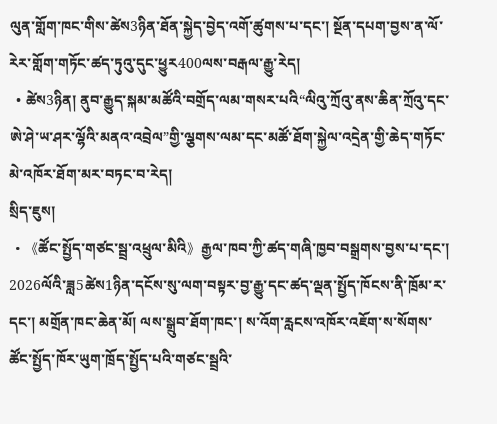ལུན་གློག་ཁང་གིས་ཚེས3ཉིན་ཐོན་སྐྱེད་བྱེད་འགོ་ཚུགས་པ་དང་། སྔོན་དཔག་བྱས་ན་ལོ་རེར་གློག་གཏོང་ཚད་ཏུའུ་དུང་ཕྱུར400ལས་བརྒལ་རྒྱུ་རེད།
  • ཚེས3ཉིན། ནུབ་རྒྱུད་སྐམ་མཚོའི་བགྲོད་ལམ་གསར་པའི“ལིའུ་ཀྲོའུ་ནས་ཆིན་ཀྲོའུ་དང་ཨེ་ཤེ་ཡ་ཤར་ལྷོའི་མནའ་འབྲེལ”གྱི་ལྕགས་ལམ་དང་མཚོ་ཐོག་སྐྱེལ་འདྲེན་གྱི་ཆེད་གཏོང་མེ་འཁོར་ཐོག་མར་བཏང་བ་རེད།
སྲིད་ཇུས།
  • 《ཚོང་སྤྱོད་གཙང་སྦྲ་འཕྲུལ་མིའི》རྒྱལ་ཁབ་ཀྱི་ཚད་གཞི་ཁྱབ་བསྒྲགས་བྱས་པ་དང་། 2026ལོའི་ཟླ5ཚེས1ཉིན་དངོས་སུ་ལག་བསྟར་བྱ་རྒྱུ་དང་ཚད་ལྡན་སྤྱོད་ཁོངས་ནི་ཁྲོམ་ར་དང་། མགྲོན་ཁང་ཆེན་མོ། ལས་སྒྲུབ་ཐོག་ཁང་། ས་འོག་རླངས་འཁོར་འཇོག་ས་སོགས་ཚོང་སྤྱོད་ཁོར་ཡུག་ཁྲོད་སྤྱོད་པའི་གཙང་སྦྲའི་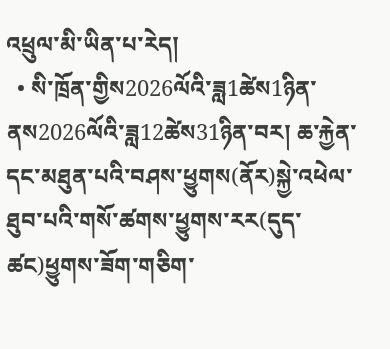འཕྲུལ་མི་ཡིན་པ་རེད།
  • སི་ཁྲོན་གྱིས2026ལོའི་ཟླ1ཚེས1ཉིན་ནས2026ལོའི་ཟླ12ཚེས31ཉིན་བར། ཆ་རྐྱེན་དང་མཐུན་པའི་བཤས་ཕྱུགས(ནོར)སྐྱེ་འཕེལ་ཐུབ་པའི་གསོ་ཚགས་ཕྱུགས་རར(དུད་ཚང)ཕྱུགས་ཟོག་གཅིག་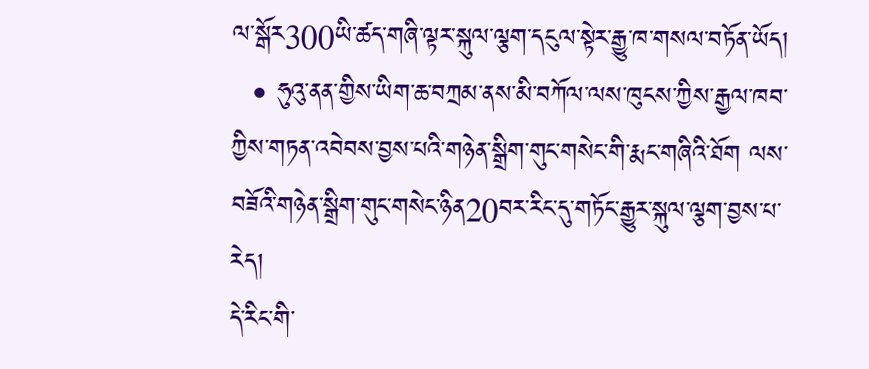ལ་སྒོར300ཡི་ཚད་གཞི་ལྟར་སྐུལ་ལྕག་དངུལ་སྟེར་རྒྱུ་ཁ་གསལ་བཏོན་ཡོད།
  • ཧུའུ་ནན་གྱིས་ཡིག་ཆ་བཀྲམ་ནས་མི་བཀོལ་ལས་ཁུངས་ཀྱིས་རྒྱལ་ཁབ་ཀྱིས་གཏན་འབེབས་བྱས་པའི་གཉེན་སྒྲིག་གུང་གསེང་གི་རྨང་གཞིའི་ཐོག ལས་བཟོའི་གཉེན་སྒྲིག་གུང་གསེང་ཉིན20བར་རིང་དུ་གཏོང་རྒྱུར་སྐུལ་ལྕག་བྱས་པ་རེད།
དེ་རིང་གི་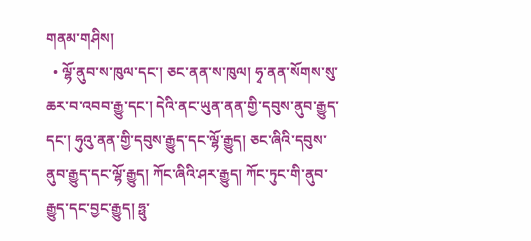གནམ་གཤིས།
  • ལྷོ་ནུབ་ས་ཁུལ་དང་། ཅང་ནན་ས་ཁུལ། ཧྭ་ནན་སོགས་སུ་ཆར་བ་འབབ་རྒྱུ་དང་། དེའི་ནང་ཡུན་ནན་གྱི་དབུས་ནུབ་རྒྱུད་དང་། ཧུའུ་ནན་གྱི་དབུས་རྒྱུད་དང་ལྷོ་རྒྱུད། ཅང་ཞིའི་དབུས་ནུབ་རྒྱུད་དང་ལྷོ་རྒྱུད། ཀོང་ཞིའི་ཤར་རྒྱུད། ཀོང་ཏུང་གི་ནུབ་རྒྱུད་དང་བྱང་རྒྱུད། ཧྥུ་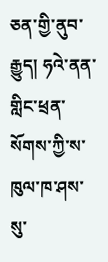ཅན་གྱི་ནུབ་རྒྱུད། ཧའེ་ནན་གླིང་ཕྲན་སོགས་ཀྱི་ས་ཁུལ་ཁ་ཤས་སུ་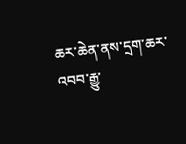ཆར་ཆེན་ནས་དྲག་ཆར་འབབ་རྒྱུ་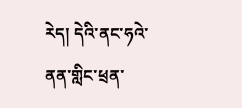རེད། དེའི་ནང་ཧའེ་ནན་གླིང་ཕྲན་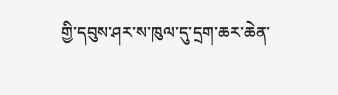གྱི་དབུས་ཤར་ས་ཁུལ་དུ་དྲག་ཆར་ཆེན་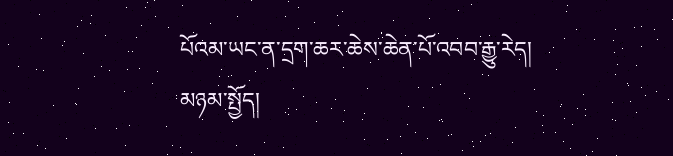པོའམ་ཡང་ན་དྲག་ཆར་ཆེས་ཆེན་པོ་འབབ་རྒྱུ་རེད།
མཉམ་སྤྱོད།